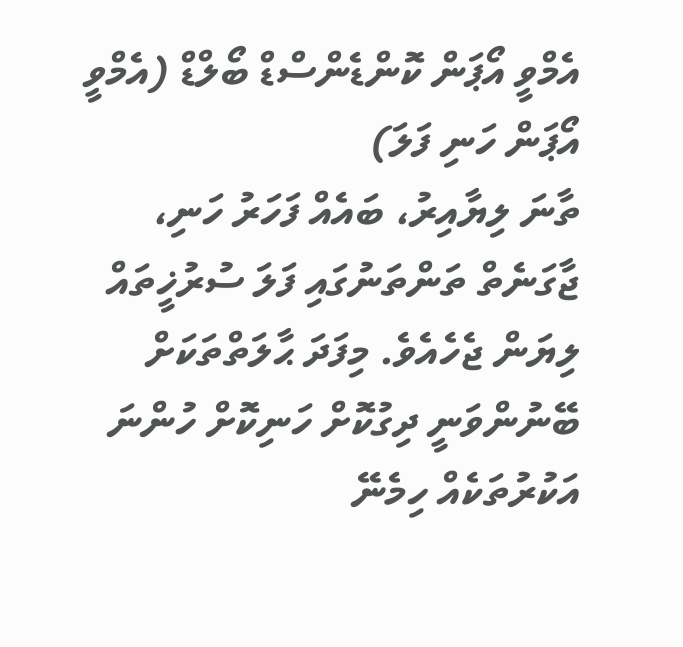އެމްވީ އޯޕަން ކޮންޑެންސްޑް ބޯލްޑް (އެމްވީ އޯޕަން ހަނި ފަލަ)
ތާނަ ލިޔާއިރު، ބައެއް ފަހަރު ހަނި، ޖާގަނެތް ތަންތަނުގައި ފަލަ ސުރުޚީތައް ލިޔަން ޖެހެއެވެ. މިފަދަ ޙާލަތްތަކަށް ބޭނުންވަނީ ދިގުކޮށް ހަނިކޮށް ހުންނަ އަކުރުތަކެއް ހިމެނޭ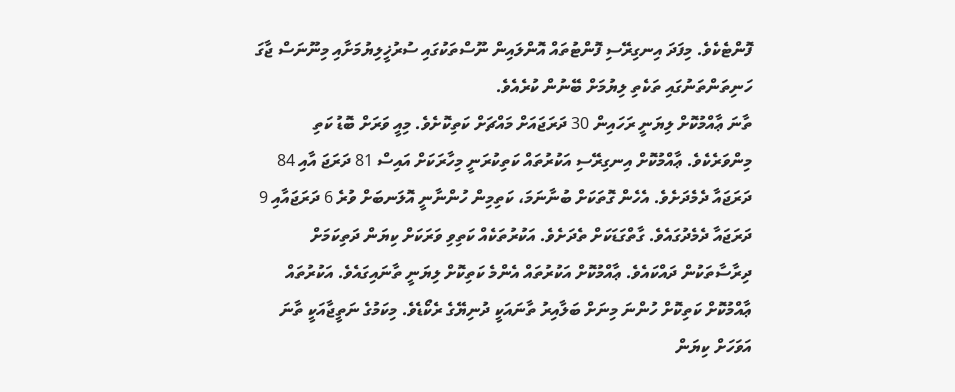ފޮންޓެކެވެ. މިފަދަ އިނގިރޭސި ފޮންޓުތައް އޮންލައިން ނޫސްތަކުގައި ސުރުޚީލިޔުމަށާއި މިނޫނަސް ޖާގަ ހަނިތަންތަނުގައި ތަކެތި ލިޔުމަށް ބޭނުން ކުރެއެވެ.
ތާނަ ޢާއްމުކޮށް ލިޔަނީ ރަހައިން 30 ދަރަޖައަށް މައްޗަށް ކަތިކޮށެވެ. މިއީ ވަރަށް ބޮޑު ކަތި މިންވަރެކެވެ. ޢާއްމުކޮށް އިނގިރޭސި އަކުރުތައް ކަތިކުރަނީ މިހާރަކަށް އައިސް 81 ދަރަޖަ އާއި 84 ދަރަޖައާ ދެމެދަށެވެ. އެހެން ގޮތަކަށް ބުނާނަމަ، ކަތިމިން ހުންނާނީ އޮލަނބަށް ވުރެ 6 ދަރަޖައާއި 9 ދަރަޖައާ ދެމެދުގައެވެ. ގާތްގަޑަކަށް ތެދަށެވެ. އަކުރުތަކެއް ކަތިވި ވަރަކަށް ކިޔަން ދަތިކަމަށް ދިރާސާތަކުން ދައްކައެވެ. ޢާއްމުކޮށް އަކުރުތައް އެންމެ ކަތިކޮށް ލިޔަނީ ތާނައިގައެވެ. އަކުރުތައް ޢާއްމުކޮށް ކަތިކޮށް ހުންނަ މިނަށް ބަލާއިރު ތާނައަކީ ދުނިޔޭގެ ރެކޯޑެވެ. މިކަމުގެ ނަތީޖާއަކީ ތާނަ އަވަހަށް ކިޔަން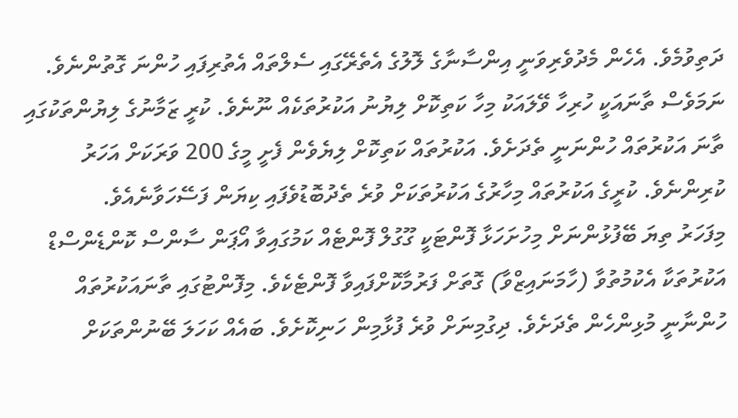ދަތިވުމެވެ. އެހެން މެދުވެރިވަނީ އިންސާނާގެ ލޮލުގެ އެތެރޭގައި ސެލްތައް އެތުރިފައި ހުންނަ ގޮތުންނެވެ.
ނަމަވެސް ތާނައަކީ ހުރިހާ ވޭލައަކު މިހާ ކަތިކޮށް ލިޔުނު އަކުރުތަކެއް ނޫނެވެ. ކުރީ ޒަމާނުގެ ލިޔުންތަކުގައި ތާނަ އަކުރުތައް ހުންނަނީ ތެދަށެވެ. އަކުރުތައް ކަތިކޮށް ލިޔެވެން ފެށީ މީގެ 200 ވަރަކަށް އަހަރު ކުރިންނެވެ. ކުރީގެ އަކުރުތައް މިހާރުގެ އަކުރުތަކަށް ވުރެ ތެދުބޮޑުވެފައި ކިޔަން ފަސޭހަވާނެއެވެ.
މިފަހަރު ތިޔަ ބޭފުޅުންނަށް މިހުށަހަޅާ ފޮންޓަކީ ގޫގުލް ފޮންޓެއް ކަމުގައިވާ އޯޕަން ސާންސް ކޮންޑެންސްޑް އަކުރުތަކާ އެކުމުތުވާ (ހާމަނައިޒްވާ) ގޮތަށް ފަރުމާކޮށްފައިވާ ފޮންޓެކެވެ. މިފޮންޓުގައި ތާނައަކުރުތައް ހުންނާނީ މުޅިންހެން ތެދަށެވެ. ދިގުމިނަށް ވުރެ ފުޅާމިން ހަނިކޮށެވެ. ބައެއް ކަހަލަ ބޭނުންތަކަށް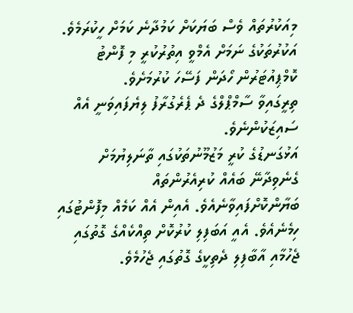މިއަކުރުތައް ވެސް ބަޔަކަށް ކަމުދާނެ ކަމަށް ހީކުރަމެވެ. އަކުރުތަކުގެ ނަމަށް އެމްވީ އިތުރުކުރީ މި ފޮންޓު ކޮމްޕިއުޓަރުން ހޯދަން ފަސޭހަ ކުރުމަށެވެ.
ތިރީގައިވާ ސާމްޕްލްގެ ދެ ޕެރެގުރާފު ލިޔެފައިވަނީ އެއް ސައިޒަކުންނެވެ.
އަޅުގަނޑުގެ ކުރީ މަޒުމޫނުތަކުގައި ތާނަލިޔުމަށް ގެނެވިދާނޭ ބައެއް ކުރިއެރުންތައް ބަޔާންކޮށްފައިވާނެއެވެ. އެއިން އެއް ކަމެއް މިފޮންޓުގައި ހިމެނެއެވެ. އެއީ އަބަފިލި ކުރުކޮށް ތިއްކެއްގެ ގޮތުގައި ޖެހުމާއި އާބާފިލި ދެތިކީގެ ގޮތުގައި ޖެހުމެވެ.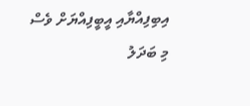އިބިފިއްޔާއި އީބީފިއްޔަށް ވެސް މި ބަދަލު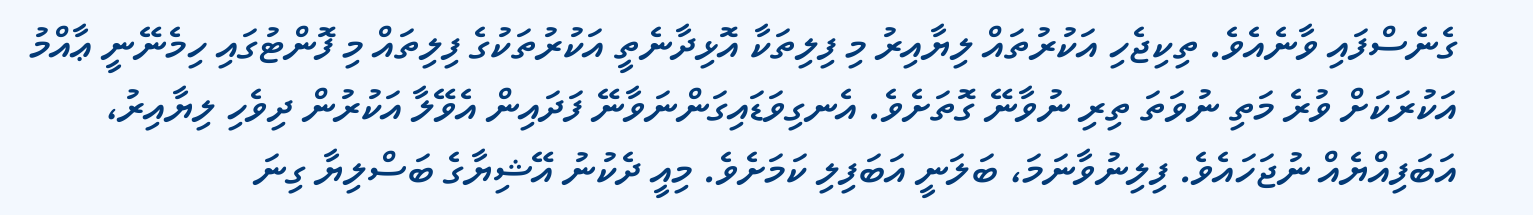ގެނެސްފައި ވާނެއެވެ. ތިކިޖެހި އަކުރުތައް ލިޔާއިރު މި ފިލިތަކާ އޮޅިދާނެތީ އަކުރުތަކުގެ ފިލިތައް މި ފޮންޓުގައި ހިމެނޭނީ ޢާއްމު އަކުރަކަށް ވުރެ މަތި ނުވަތަ ތިރި ނުވާނޭ ގޮތަށެވެ. އެނގިވަޑައިގަންނަވާނޭ ފަދައިން އެވޭލާ އަކުރުން ދިވެހި ލިޔާއިރު، އަބަފިއްޔެއް ނުޖަހައެވެ. ފިލިނުވާނަމަ، ބަލަނީ އަބަފިލި ކަމަށެވެ. މިއީ ދެކުނު އޭޝިޔާގެ ބަސްލިޔާ ގިނަ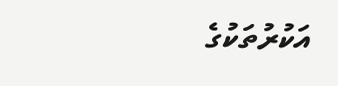އަކުރުތަކުގެ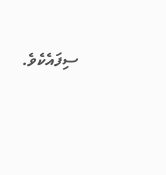ސިފައެކެވެ.